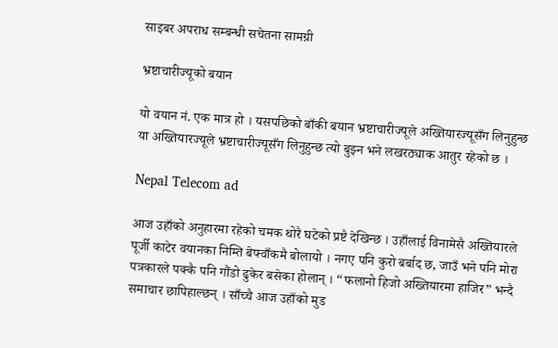साइबर अपराध सम्बन्धी सचेतना सामग्री

भ्रष्टाचारीज्यूको बयान

यो वयान नं. एक मात्र हो । यसपछिको बाँकी बयान भ्रष्टाचारीज्यूले अख्तियारज्यूसँग लिनुहुन्छ या अख्तियारज्यूले भ्रष्टाचारीज्यूसँग लिनुहुन्छ त्यो बुझ्न भने लखरठ्याक आतुर रहेको छ ।

Nepal Telecom ad

आज उहाँको अनुहारमा रहेको चमक थोरै घटेको प्रष्टै देखिन्छ । उहाँलाई विनामेसै अख्तियारले पूर्जी काटेर वयानका निम्ति बेफ्वाँकमै बोलायो । नगए पनि कुरो बर्बाद छ, जाउँ भने पनि मोरा पत्रकारले पक्कै पनि गौंडो ढुकेर बसेका होलान् । “फलानो हिजो अख्तियारमा हाजिर” भन्दै समाचार छापिहाल्छन् । साँच्चै आज उहाँको मुड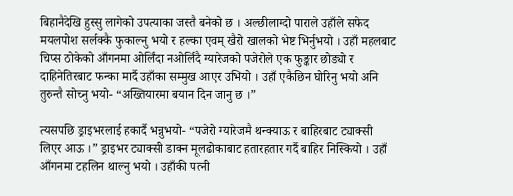बिहानैदेखि हुस्सु लागेको उपत्याका जस्तै बनेको छ । अल्छीलाग्दो पाराले उहाँले सफेद मयलपोश सर्लक्कै फुकाल्नु भयो र हल्का एवम् खैरो खालको भेष्ट भिर्नुभयो । उहाँ महलबाट चिप्स ठोकेको आँगनमा ओर्लिंदा नओर्लिदै ग्यारेजको पजेरोले एक फुङ्कार छोड्यो र दाहिनेतिरबाट फन्का मार्दै उहाँका सम्मुख आएर उभियो । उहाँ एकैछिन घोरिनु भयो अनि तुरुन्तै सोच्नु भयो- “अख्तियारमा बयान दिन जानु छ ।”

त्यसपछि ड्राइभरलाई हकार्दै भन्नुभयो- “पजेरो ग्यारेजमै थन्क्याऊ र बाहिरबाट ट्याक्सी लिएर आऊ ।” ड्राइभर ट्याक्सी डाक्न मूलढोकाबाट हतारहतार गर्दै बाहिर निस्कियो । उहाँ आँगनमा टहलिन थाल्नु भयो । उहाँकी पत्नी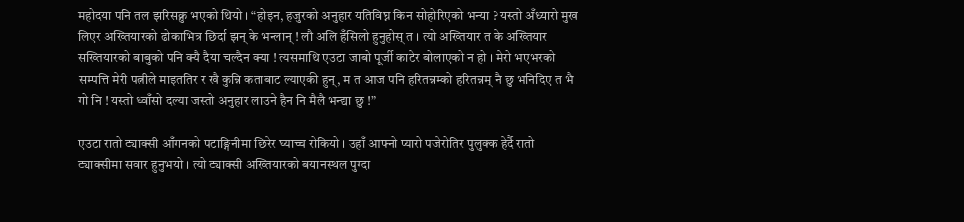महोदया पनि तल झरिसक्नु भएको थियो । “होइन, हजुरको अनुहार यतिविघ्न किन सोहोरिएको भन्या ? यस्तो अँध्यारो मुख लिएर अख्तियारको ढोकाभित्र छिर्दा झन् के भन्लान् ! लौ अलि हँसिलो हुनुहोस् त । त्यो अख्तियार त के अख्तियार सख्तियारको बाबुको पनि क्यै दैया चल्दैन क्या ! त्यसमाथि एउटा जाबो पूर्जी काटेर बोलाएको न हो । मेरो भएभरको सम्पत्ति मेरी पत्नीले माइततिर र खै कुन्नि कताबाट ल्याएकी हुन्, म त आज पनि हरितन्नम्को हरितन्नम् नै छु भनिदिए त भै गो नि ! यस्तो ध्वाँसो दल्या जस्तो अनुहार लाउने हैन नि मैलै भन्द्या छु !”

एउटा रातो ट्याक्सी आँगनको पटाङ्गिनीमा छिरेर घ्याच्च रोकियो । उहाँ आफ्नो प्यारो पजेरोतिर पुलुक्क हेर्दै रातो ट्याक्सीमा सवार हुनुभयो । त्यो ट्याक्सी अख्तियारको बयानस्थल पुग्दा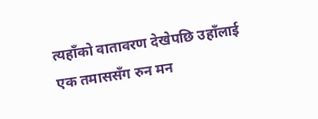त्यहाँको वातावरण देखेपछि उहाँलाई एक तमाससँग रुन मन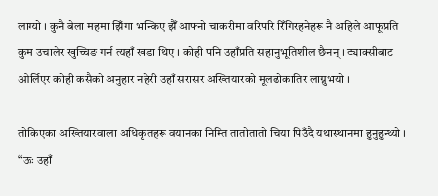लाग्यो । कुनै बेला महमा झिँगा भन्किए झैँ आफ्नो चाकरीमा वरिपरि रिँगिरहनेहरू नै अहिले आफूप्रति कुम उचालेर खुच्चिङ गर्न त्यहाँ खडा थिए । कोही पनि उहाँप्रति सहानुभूतिशील छैनन् । ट्याक्सीबाट ओर्लिएर कोही कसैको अनुहार नहेरी उहाँ सरासर अख्तियारको मूलढोकातिर लाग्नुभयो ।

तोकिएका अख्तियारवाला अधिकृतहरू वयानका निम्ति तातोतातो चिया पिउँदै यथास्थानमा हुनुहुन्थ्यो । “ऊः उहाँ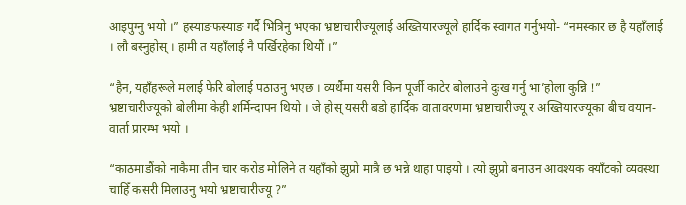आइपुग्नु भयो ।” हस्याङफस्याङ गर्दै भित्रिनु भएका भ्रष्टाचारीज्यूलाई अख्तियारज्यूले हार्दिक स्वागत गर्नुभयो- “नमस्कार छ है यहाँलाई । लौ बस्नुहोस् । हामी त यहाँलाई नै पर्खिरहेका थियौं ।”

“हैन, यहाँहरूले मलाई फेरि बोलाई पठाउनु भएछ । व्यर्थैमा यसरी किन पूर्जी काटेर बोलाउने दुःख गर्नु भा’होला कुन्नि !” भ्रष्टाचारीज्यूको बोलीमा केही शर्मिन्दापन थियो । जे होस् यसरी बडो हार्दिक वातावरणमा भ्रष्टाचारीज्यू र अख्तियारज्यूका बीच वयान-वार्ता प्रारम्भ भयो ।

“काठमाडौंको नाकैमा तीन चार करोड मोलिने त यहाँको झुप्रो मात्रै छ भन्ने थाहा पाइयो । त्यो झुप्रो बनाउन आवश्यक क्याँटको व्यवस्था चाहिँ कसरी मिलाउनु भयो भ्रष्टाचारीज्यू ?”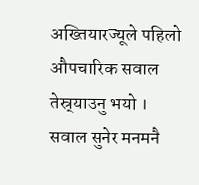अख्तियारज्यूले पहिलो औपचारिक सवाल तेस्र्याउनु भयो । सवाल सुनेर मनमनै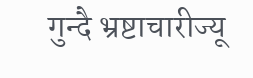गुन्दै भ्रष्टाचारीज्यू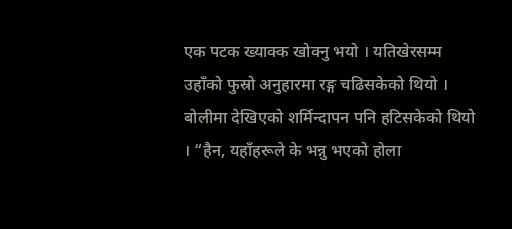एक पटक ख्याक्क खोक्नु भयो । यतिखेरसम्म उहाँको फुस्रो अनुहारमा रङ्ग चढिसकेको थियो । बोलीमा देखिएको शर्मिन्दापन पनि हटिसकेको थियो । “हैन, यहाँहरूले के भन्नु भएको होला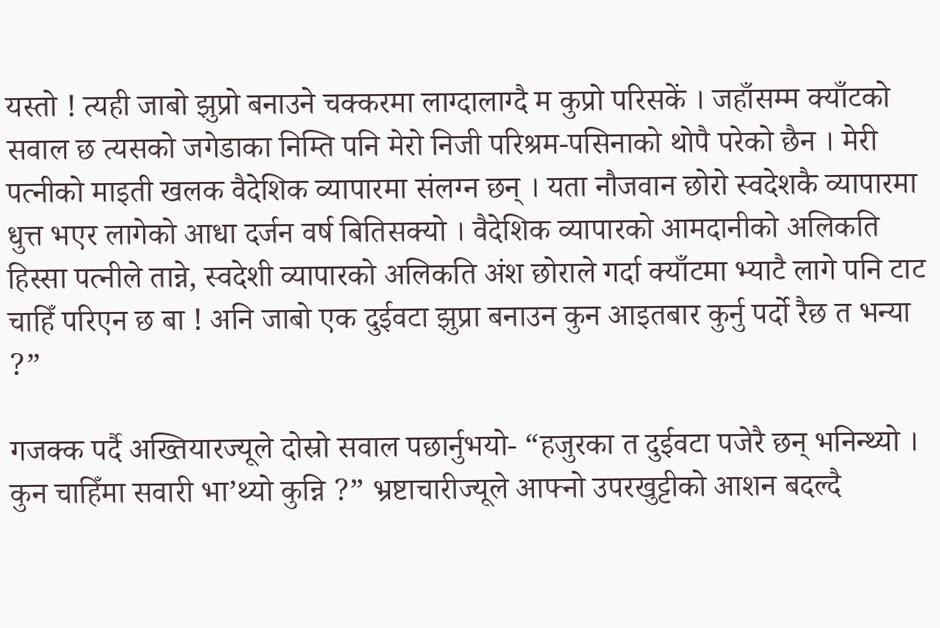यस्तो ! त्यही जाबो झुप्रो बनाउने चक्करमा लाग्दालाग्दै म कुप्रो परिसकें । जहाँसम्म क्याँटको सवाल छ त्यसको जगेडाका निम्ति पनि मेरो निजी परिश्रम-पसिनाको थोपै परेको छैन । मेरी पत्नीको माइती खलक वैदेशिक व्यापारमा संलग्न छन् । यता नौजवान छोरो स्वदेशकै व्यापारमा धुत्त भएर लागेको आधा दर्जन वर्ष बितिसक्यो । वैदेशिक व्यापारको आमदानीको अलिकति हिस्सा पत्नीले तान्ने, स्वदेशी व्यापारको अलिकति अंश छोराले गर्दा क्याँटमा भ्याटै लागे पनि टाट चाहिँ परिएन छ बा ! अनि जाबो एक दुईवटा झुप्रा बनाउन कुन आइतबार कुर्नु पर्दो रैछ त भन्या ?”

गजक्क पर्दै अख्तियारज्यूले दोस्रो सवाल पछार्नुभयो- “हजुरका त दुईवटा पजेरै छन् भनिन्थ्यो । कुन चाहिँमा सवारी भा’थ्यो कुन्नि ?” भ्रष्टाचारीज्यूले आफ्नो उपरखुट्टीको आशन बदल्दै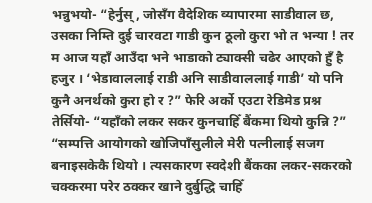भन्नुभयो- “हेर्नुस्, जोसँग वैदेशिक व्यापारमा साडीवाल छ, उसका निम्ति दुई चारवटा गाडी कुन ठूलो कुरा भो त भन्या ! तर म आज यहाँ आउँदा भने भाडाको ट्याक्सी चढेर आएको हुँ है हजुर । ‘भेडावाललाई राडी अनि साडीवाललाई गाडी’ यो पनि कुनै अनर्थको कुरा हो र ?” फेरि अर्को एउटा रेडिमेड प्रश्न तेर्सियो- “यहाँको लकर सकर कुनचाहिँ बैंकमा थियो कुन्नि ?” “सम्पत्ति आयोगको खोजिपाँसुलीले मेरी पत्नीलाई सजग बनाइसकेकै थियो । त्यसकारण स्वदेशी बैंकका लकर-सकरको चक्करमा परेर ठक्कर खाने दुर्बुद्धि चाहिँ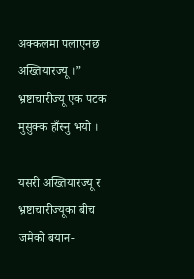अक्कलमा पलाएनछ अख्तियारज्यू ।” भ्रष्टाचारीज्यू एक पटक मुसुक्क हाँस्नु भयो ।

यसरी अख्तियारज्यू र भ्रष्टाचारीज्यूका बीच जमेको बयान-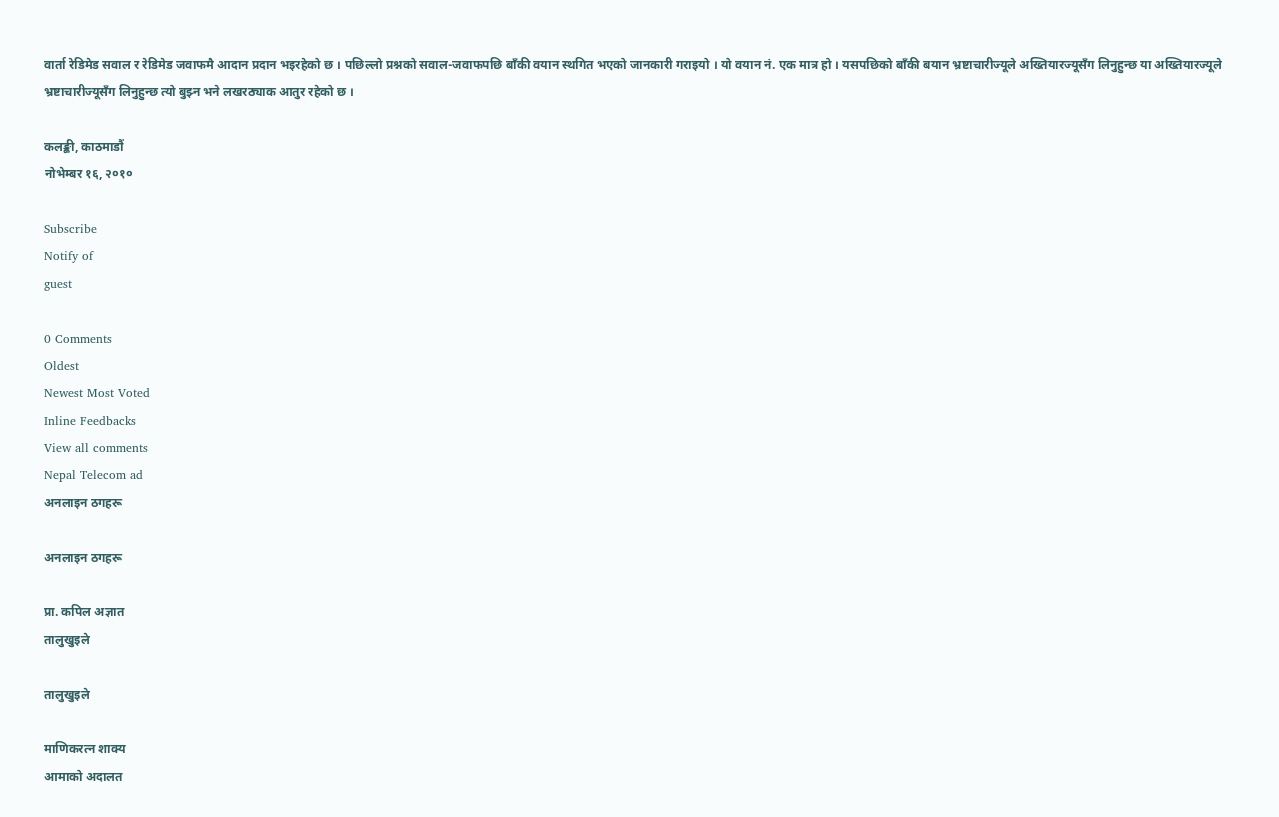वार्ता रेडिमेड सवाल र रेडिमेड जवाफमै आदान प्रदान भइरहेको छ । पछिल्लो प्रश्नको सवाल-जवाफपछि बाँकी वयान स्थगित भएको जानकारी गराइयो । यो वयान नं. एक मात्र हो । यसपछिको बाँकी बयान भ्रष्टाचारीज्यूले अख्तियारज्यूसँग लिनुहुन्छ या अख्तियारज्यूले भ्रष्टाचारीज्यूसँग लिनुहुन्छ त्यो बुझ्न भने लखरठ्याक आतुर रहेको छ ।

कलङ्की, काठमाडौं
नोभेम्बर १६, २०१०

Subscribe
Notify of
guest

0 Comments
Oldest
Newest Most Voted
Inline Feedbacks
View all comments
Nepal Telecom ad
अनलाइन ठगहरू

अनलाइन ठगहरू

प्रा. कपिल अज्ञात
तालुखुइले

तालुखुइले

माणिकरत्न शाक्य
आमाको अदालत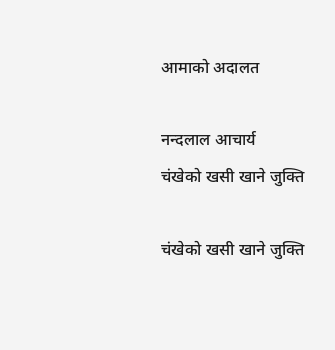आमाको अदालत

नन्दलाल आचार्य
चंखेको खसी खाने जुक्ति

चंखेको खसी खाने जुक्ति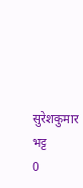सुरेशकुमार भट्ट
0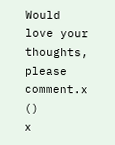Would love your thoughts, please comment.x
()
x